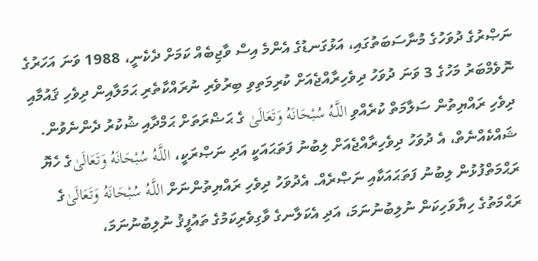ނަޞްރުގެ ދުވަހުގެ މުނާސަބަތުގައި، އަޅުގަނޑުގެ އެންމެ އިސް ވާޖިބެއް ކަމަށް ދެކެނީ، 1988 ވަނަ އަހަރުގެ ނޮވެމްބަރު މަހުގެ 3 ވަނަ ދުވަހު ދިވެހިރާއްޖެއަށް ކުރިމަތިވި ބިރުވެރި ނުރައްކާތެރި ޙަމަލާއިން ދިވެހި ޤައުމާއި ދިވެހި ރައްޔިތުން ސަލާމަތް ކުރެއްވި اللَّـهُ سُبْحَانَهُ وَتَعَالَىٰ ގެ ޙަޟްރަތަށް ޙަމްދާއި ޝުކުރު ދެންނެވުން.
ޝައްކެއްނެތް، އެ ދުވަހު ދިވެހިރާއްޖެއަށް ލިބުނު ފަތަޙައަކީ އަދި ނަޞްރަކީ، اللَّـهُ سُبْحَانَهُ وَتَعَالَىٰގެ ހެޔޮ ރަޙްމަތްފުޅުން ލިބުނު ފަތަޙައަކާއި ނަޞްރެއް. އެދުވަހު ދިވެހި ރައްޔިތުންނަށް اللَّـهُ سُبْحَانَهُ وَتَعَالَىٰގެ ރަޙްމަތުގެ ހިޔާވަހިކަން ނުލިބުނުނަމަ، އަދި އެކަލާނގެ ވާގިވެރިކަމުގެ ތައުފީޤު ނުލިބުނުނަމަ،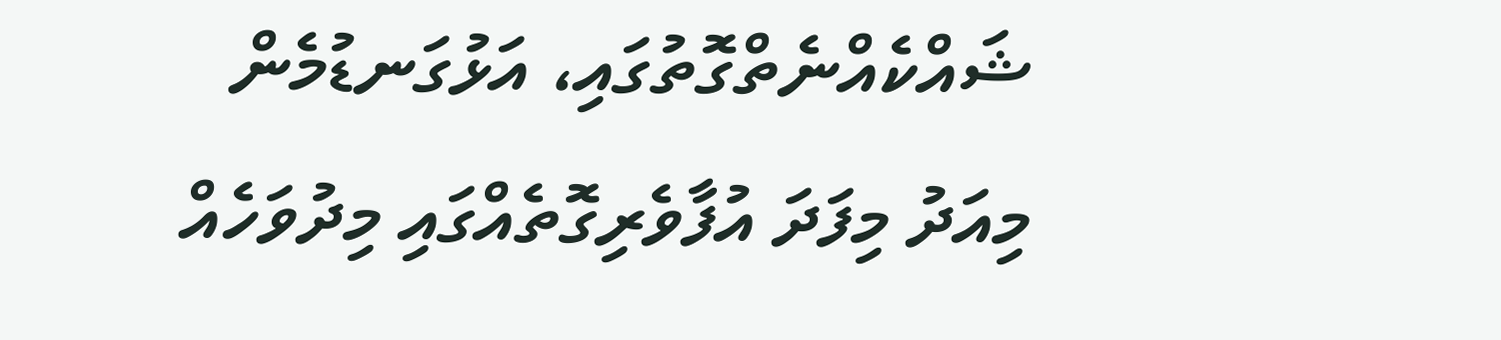ޝައްކެއްނެތްގޮތުގައި، އަޅުގަނޑުމެން މިއަދު މިފަދަ އުފާވެރިގޮތެއްގައި މިދުވަހެއް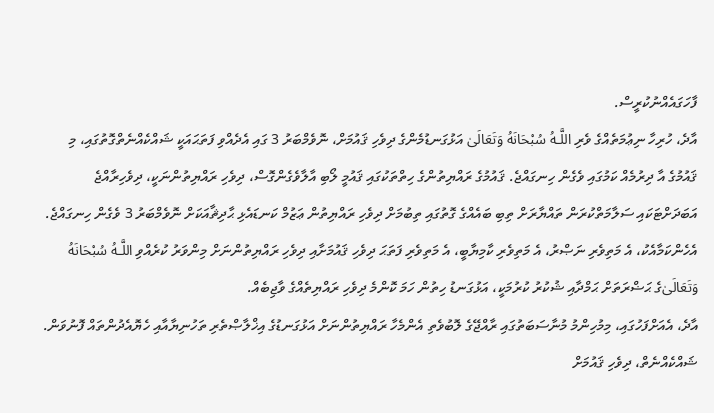ފާހަގައެއްނުކުރީސް.
އާދެ، ހުރިހާ ނިޢުމަތެއްގެ ވެރި اللَّـهُ سُبْحَانَهُ وَتَعَالَىٰ އަޅުގަނޑުމެންގެ ދިވެހި ޤައުމަށް، ނޮވެމްބަރު 3 ގައި އެދެއްވި ފަތަޙައަކީ ޝައްކެއްނެތްގޮތުގައި، މި ޤައުމުގެ އާ ދިރުމެއް ކަމުގައި ވެގެން ހިނގައްޖެ. ޤައުމުގެ ރައްޔިތުންގެ ހިތްތަކުގައި ޤައުމީ ލޯބި އާލާވެގެންގޮސް، ދިވެހި ރައްޔިތުންނަކީ، ދިވެހިރާއްޖެ އަބަދަށްޓަކައި ސަލާމަތްކުރަން ތައްޔާރަށް ތިބި ބައެއްގެ ގޮތުގައި ތިބުމަށް ދިވެހި ރައްޔިތުން ޢަޒުމް ކަނޑައެޅި ޙާދިޘާއަކަށް ނޮވެމްބަރު 3 ވެގެން ހިނގައްޖެ. އެހެންކަމާއެކު، އެ މަތިވެރި ނަޞްރު، އެ މަތިވެރި ކާމިޔާބީ، އެ މަތިވެރި ފަތަޙަ ދިވެހި ޤައުމަށާއި ދިވެހި ރައްޔިތުންނަށް މިންވަރު ކުރެއްވި اللَّـهُ سُبْحَانَهُ وَتَعَالَىٰގެ ޙަޟްރަތަށް ޙަމްދާއި ޝުކުރު ކުރުމަކީ، އަޅުގަނޑު ހިތުން ހަމަ ކޮންމެ ދިވެހި ރައްޔިތެއްގެ ވާޖިބެއް.
އާދެ، އެއަށްފަހުގައި، މިމުހިންމު މުނާސަބަތުގައި ރާއްޖޭގެ ލޮބުވެތި އެންމެހާ ރައްޔިތުންނަށް އަޅުގަނޑުގެ އިޚްލާޞްތެރި ތަހުނިޔާއާއި ހެޔޮއެދުންތައް ފޮނުވަން. ޝައްކެއްނެތް، ދިވެހި ޤައުމަށް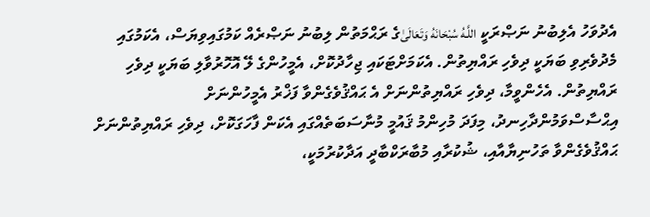އެދުވަހު އެލިބުނު ނަޞްރަކީ اللَّـهُ سُبْحَانَهُ وَتَعَالَىٰގެ ރަޙްމަތުން ލިބުނު ނަޞްރެއް ކަމުގައިވިޔަސް، އެކަމުގައި މެދުވެރިވި ބަޔަކީ ދިވެހި ރައްޔިތުން. އެކަމަށްޓަކައި ޖިހާދުކޮށް، އެމީހުންގެ ލޭ އޮހޮރުވާލި ބަޔަކީ ދިވެހި ރައްޔިތުން. އެހެންވީމާ، ދިވެހި ރައްޔިތުންނަށް އެ ޙައްޤުވެގެންވާ ފަޚްރު އެމީހުންނަށް އިޙްސާސްވަމުންދާހިނދު، މިފަދަ މުހިންމު ޤައުމީ މުނާސަބަތެއްގައި އެކަން ފާހަގަކޮށް، ދިވެހި ރައްޔިތުންނަށް ޙައްޤުވެގެންވާ ތަހުނިޔާއާއި، ޝުކުރާއި މުބާރަކްބާދީ އަދާކުރުމަކީ،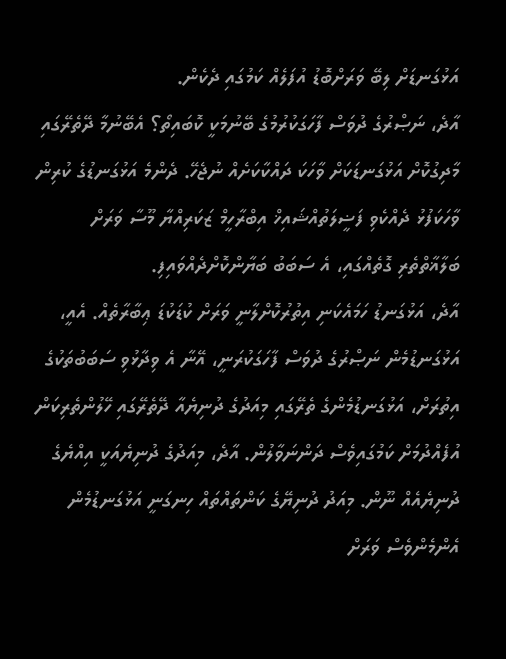އަޅުގަނޑަށް ލިބޭ ވަރަށްބޮޑު އުފަލެއް ކަމުގައި ދެކެން.
އާދެ، ނަޞްރުގެ ދުވަސް ފާހަގަކުރުމުގެ ބޭނުމަކީ ކޮބައިތޯ؟ އެބޭނުމާ ދޭތެރޭގައި މާދިގުކޮށް އަޅުގަނޑަކަށް ވާހަކަ ދައްކާކަށެއް ނުޖެހޭ. ދެންމެ އަޅުގަނޑުގެ ކުރިން ވާހަކަފުޅު ދެއްކެވި ފަޟީލަތުއްޝައިޚް އިބްރާހީމް ޒަކަރިއްޔާ މޫސާ ވަރަށް ބަލާޣާތްތެރި ގޮތެއްގައި، އެ ސަބަބު ބަޔާންކޮށްދެއްވައިފި.
އާދެ، އަޅުގަނޑު ހަމައެކަނި އިތުރުކޮށްލާނީ ވަރަށް ކުޑަކުޑަ ޢިބާރާތެއް. އެއީ، އަޅުގަނޑުމެން ނަޞްރުގެ ދުވަސް ފާހަގަކުރަނީ، އޭނާ އެ ވިދާޅުވި ސަބަބުތަކުގެ އިތުރަށް، އަޅުގަނޑުމެންގެ ތެރޭގައި މިއަދުގެ ދުނިޔެއާ ދޭތެރޭގައި ހޭލުންތެރިކަން އުފެއްދުމަށް ކަމުގައިވެސް ދަންނަވާލުން. އާދެ، މިއަދުގެ ދުނިޔެއަކީ އިއްޔެގެ ދުނިޔެއެއް ނޫން. މިއަދު ދުނިޔޭގެ ކަންތައްތައް ހިނގަނީ އަޅުގަނޑުމެން އެންމެންވެސް ވަރަށް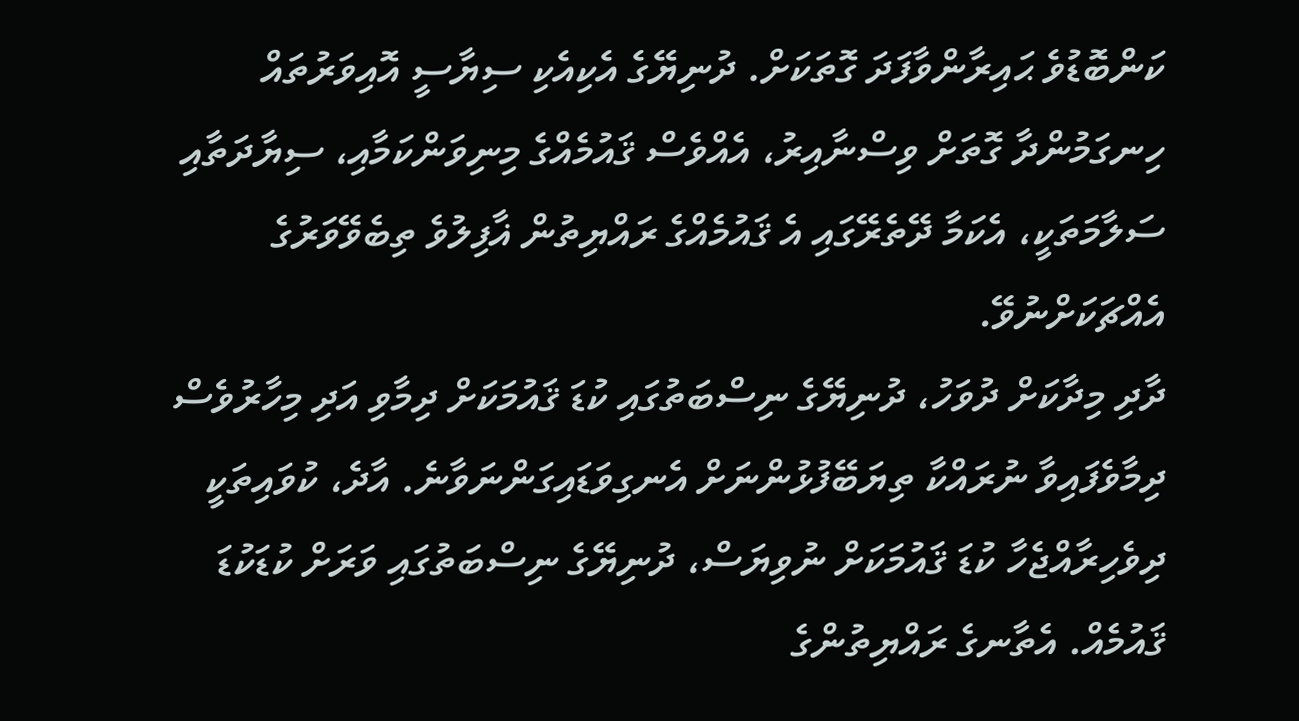ކަންބޮޑުވެ ޙައިރާންވާފަދަ ގޮތަކަށް. ދުނިޔޭގެ އެކިއެކި ސިޔާސީ އޮއިވަރުތައް ހިނގަމުންދާ ގޮތަށް ވިސްނާއިރު، އެއްވެސް ޤައުމެއްގެ މިނިވަންކަމާއި، ސިޔާދަތާއި ސަލާމަތަކީ، އެކަމާ ދޭތެރޭގައި އެ ޤައުމެއްގެ ރައްޔިތުން ޣާފިލުވެ ތިބެވޭވަރުގެ އެއްޗަކަށްނުވޭ.
ދާދި މިދާކަށް ދުވަހު، ދުނިޔޭގެ ނިސްބަތުގައި ކުޑަ ޤައުމަކަށް ދިމާވި އަދި މިހާރުވެސް ދިމާވެފައިވާ ނުރައްކާ ތިޔަބޭފުޅުންނަށް އެނގިވަޑައިގަންނަވާނެ. އާދެ، ކުވައިތަކީ ދިވެހިރާއްޖެހާ ކުޑަ ޤައުމަކަށް ނުވިޔަސް، ދުނިޔޭގެ ނިސްބަތުގައި ވަރަށް ކުޑަކުޑަ ޤައުމެއް. އެތާނގެ ރައްޔިތުންގެ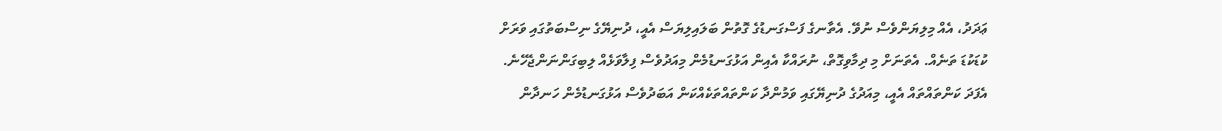ޢަދަދު، އެއް މިލިޔަންވެސް ނުވޭ. އެތާނގެ ފަސްގަނޑުގެ ގޮތުން ބަލައިލިޔަސް އެއީ، ދުނިޔޭގެ ނިސްބަތުގައި ވަރަށް ކުޑަކުޑަ ތަނެއް. އެތަނަށް މި ދިމާވިގޮތް، ނުރައްކާ އެއިން އަޅުގަނޑުމެން މިއަދުވެސް ފިލާވަޅެއް ލިބިގަންނަންޖެހޭނެ. އެފަދަ ކަންތައްތައް އެއީ، މިއަދުގެ ދުނިޔޭގައި ވަމުންދާ ކަންތައްތަކެއްކަން އަބަދުވެސް އަޅުގަނޑުމެން ހަނދާން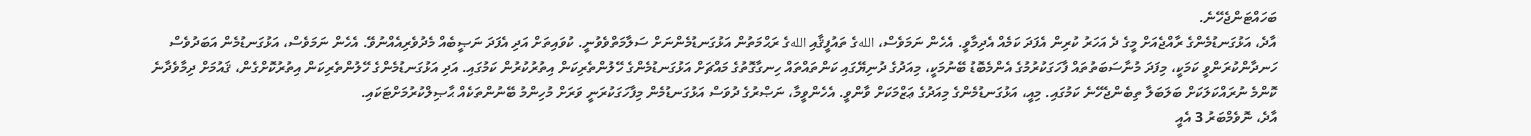ބަހައްޓަންޖެހޭނެ.
އާދެ، އަޅުގަނޑުމެންގެ ރާއްޖެއަށް މީގެ ދެ އަހަރު ކުރިން އެފަދަ ކަމެއް އެދިމާވީ. އެހެން ނަމަވެސް، اللهގެ ތައުފީޤާއި اللهގެ ރަޙްމަތުން އަޅުގަނޑުމެންނަށް ސަލާމަތްވެވުނީ. ކުވައިތަށް އަދި އެފަދަ ނަޞީބެއް މެދުވެރިއެއްނުވޭ. އެހެން ނަމަވެސް، އަޅުގަނޑުމެން އަބަދުވެސް ހަނދާންކުރަންވީ ކަމަކީ، މިފަދަ މުނާސަބަތުތައް ފާހަގަކުރުމުގެ އެންމެބޮޑު ބޭނުމަކީ، މިއަދުގެ ދުނިޔޭގައި ކަންތައްތައް ހިނގާގޮތުގެ މައްޗަށް އަޅުގަނޑުމެންގެ ހޭލުންތެރިކަން އިތުރުކުރުން ކަމުގައި. އަދި އަޅުގަނޑުމެންގެ ހޭލުންތެރިކަން އިތުރުކޮށްގެން، ޤައުމަށް ދިމާވެދާނެ ކޮންމެ ނުރައްކަލަކަށް ބަލަބަލާ ތިބެންޖެހޭނެ ކަމުގައި. މިއީ، އަޅުގަނޑުމެންގެ މިއަދުގެ ޢަޒްމަކަށް ވާންވީ. އެހެންވީމާ، ނަޞްރުގެ ދުވަސް އަޅުގަނޑުމެން މިފާހަގަކުރަނީ ވަރަށް މުހިންމު ބޭނުންތަކެއް ޙާޞިލްކުރުމަށްޓަކައި.
އާދެ، ނޮވެމްބަރު 3 އެއީ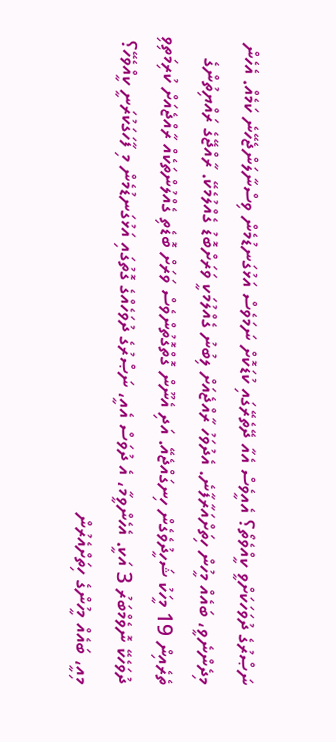ނަޞްރުގެ ދުވަހަކަށްވީ ކީއްވެތޯ؟ އެއީވެސް އެއާ ދޭތެރޭގައި ކުޑަކޮށް ނަމަވެސް އަޅުގަނޑުމެން ވިސްނާލަންޖެހޭނެ ކަމެއް. އެހެން މިދެންނެވީ، ބައެއް މީހުން ހިތަށްއަރާފާނެ. އެދުވަހު ރާއްޖެއަށް ލިބުނު ގެއްލުމަކީ ވަރަށްބޮޑު ގެއްލުމެކޭ. ރާއްޖޭގެ ރައްޔިތުންގެ ތެރެއިން 19 މީހަކު ޝަހީދުވެގެން ހިނގައްޖެއޭ. އަދި އެނޫން ގޮތްގޮތުންވެސް ވަރަށް ބޮޑެތި ގެއްލުންތަކެއް ރާއްޖެއަށް ކުރިމަތިވި ދުވަހެކޭ ނޮވެމްބަރު 3 އަކީ. އެހެންވީމާ، އެ ދުވަސް އެއީ، ނަޞްރުގެ ދުވަހެއްގެ ގޮތުގައި އަޅުގަނޑުމެން މި ފާހަގަކުރަނީ ކީއްވެހޭ؟ މިއީ، ބައެއް މީހުންގެ ހިތަށްއެރުން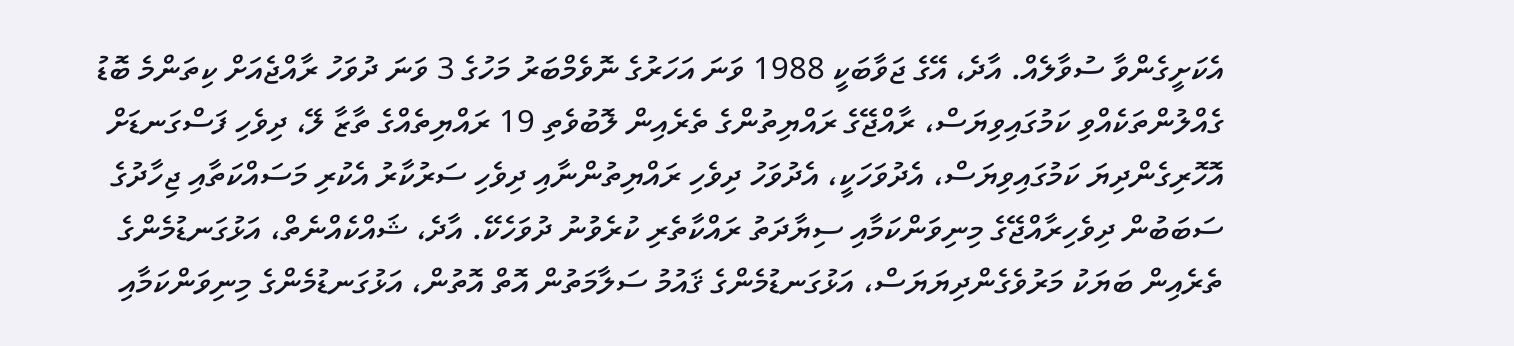އެކަށީގެންވާ ސުވާލެއް. އާދެ، އޭގެ ޖަވާބަކީ 1988 ވަނަ އަހަރުގެ ނޮވެމްބަރު މަހުގެ 3 ވަނަ ދުވަހު ރާއްޖެއަށް ކިތަންމެ ބޮޑު ގެއްލުންތަކެއްވި ކަމުގައިވިޔަސް، ރާއްޖޭގެ ރައްޔިތުންގެ ތެރެއިން ލޮބުވެތި 19 ރައްޔިތެއްގެ ތާޒާ ލޭ، ދިވެހި ފަސްގަނޑަށް އޮހޮރިގެންދިޔަ ކަމުގައިވިޔަސް، އެދުވަހަކީ، އެދުވަހު ދިވެހި ރައްޔިތުންނާއި ދިވެހި ސަރުކާރު އެކުރި މަސައްކަތާއި ޖިހާދުގެ ސަބަބުން ދިވެހިރާއްޖޭގެ މިނިވަންކަމާއި ސިޔާދަތު ރައްކާތެރި ކުރެވުނު ދުވަހެކޭ. އާދެ، ޝައްކެއްނެތް، އަޅުގަނޑުމެންގެ ތެރެއިން ބަޔަކު މަރުވެގެންދިޔަޔަސް، އަޅުގަނޑުމެންގެ ޤައުމު ސަލާމަތުން އޮތް އޮތުން، އަޅުގަނޑުމެންގެ މިނިވަންކަމާއި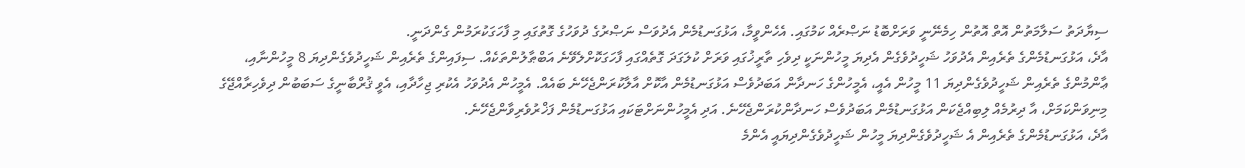ސިޔާދަތު ސަލާމަތުން އޮތް އޮތުން ހިމެނޭނީ ވަރަށްބޮޑު ނަޞްރެއް ކަމުގައި. އެހެންވީމާ، އަޅުގަނޑުމެން އެދުވަސް ނަޞްރުގެ ދުވަހުގެ ގޮތުގައި މި ފާހަގަކުރަމުން ގެންދަނީ.
އާދެ، އަޅުގަނޑުމެންގެ ތެރެއިން އެދުވަހު ޝަހީދުވެގެން އެދިޔަ މީހުންނަކީ ދިވެހި ތާރީޚުގައި ވަރަށް ކުލަގަދަ ގޮތެއްގައި ފާހަގަކޮށްލެވޭނެ އަބްޠާލުންތަކެއް. ސިފައިންގެ ތެރެއިން ޝަހީދުވެގެންދިޔަ 8 މީހުންނާއި، ޢާންމުންގެ ތެރެއިން ޝަހީދުވެގެންދިޔަ 11 މީހުން އެއީ، އެމީހުންގެ ހަނދާން އަބަދުވެސް އަޅުގަނޑުމެން އާކޮށް އާލާކުރަންޖެހޭނެ ބައެއް. އެމީހުން އެދުވަހު އެކުރި ޖިހާދާއި، އެވީ ޤުރްބާނީގެ ސަބަބުން ދިވެހިރާއްޖޭގެ މިނިވަންކަމަށް، އާ ދިރުމެއް ލިބިއްޖެކަން އަޅުގަނޑުމެން އަބަދުވެސް ހަނދާންކުރަންޖެހޭނެ. އަދި އެމީހުންނަށްޓަކައި އަޅުގަނޑުމެން ފަޚްރުވެރިވާންޖެހޭނެ.
އާދެ، އަޅުގަނޑުމެންގެ ތެރެއިން އެ ޝަހީދުވެގެންދިޔަ މީހުން ޝަހީދުވެގެންދިޔައީ އެންމެ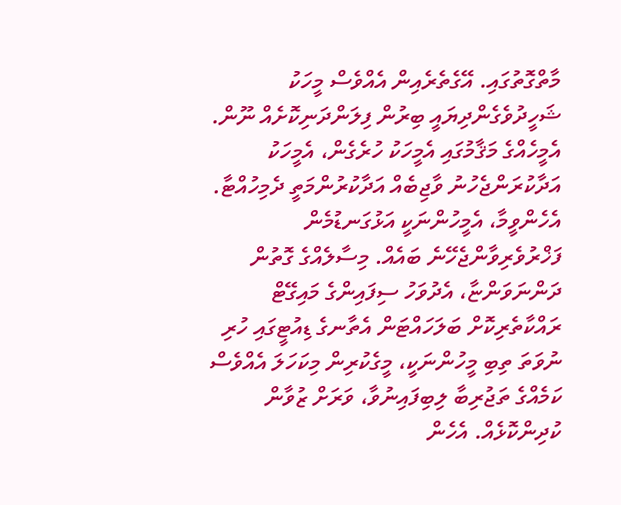މާތްގޮތުގައި. އޭގެތެރެއިން އެއްވެސް މީހަކު ޝަހީދުވެގެންދިޔައީ ބިރުން ފިލަންދަނިކޮށެއް ނޫން. އެމީހެއްގެ މަޤާމުގައި އެމީހަކު ހުރެގެން، އެމީހަކު އަދާކުރަންޖެހުނު ވާޖިބެއް އަދާކުރުންމަތީ ދެމިހުއްޓާ. އެހެންވީމާ، އެމީހުންނަކީ އަޅުގަނޑުމެން ފަޚްރުވެރިވާންޖެހޭނެ ބައެއް. މިސާލެއްގެ ގޮތުން ދަންނަވަންޏާ، އެދުވަހު ސިފައިންގެ މައިގޭޓް ރައްކާތެރިކޮށް ބަލަހައްޓަން އެތާނގެ ޑިއުޓީގައި ހުރި ނުވަތަ ތިބި މީހުންނަކީ، މީގެކުރިން މިކަހަލަ އެއްވެސް ކަމެއްގެ ތަޖުރިބާ ލިބިފައިނުވާ، ވަރަށް ޒުވާން ކުދިންކޮޅެއް. އެހެން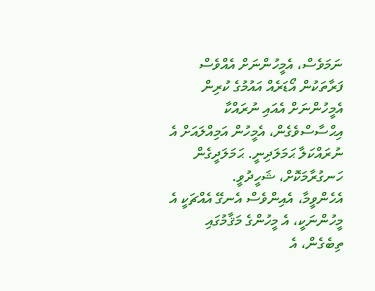ނަމަވެސް، އެމީހުންނަށް އެއްވެސް ފަރާތަކުން އޯޑަރެއް އައުމުގެ ކުރިން އެމީހުންނަށް އެއައި ނުރައްކާ އިޙްސާސްވެގެން، އެމީހުން އަމިއްލައަށް އެ ނުރައްކަލާ ޙަމަލަދިނީ. ޙަމަލަދީގެން ހަނގުރާމަކޮށް، ޝަހީދުވީ.
އެހެންވީމާ، އެއިންވެސް އެނގޭ އެއްޗަކީ އެ މީހުންނަކީ، އެ މީހުންގެ މަޤާމުގައި ތިބެގެން، އެ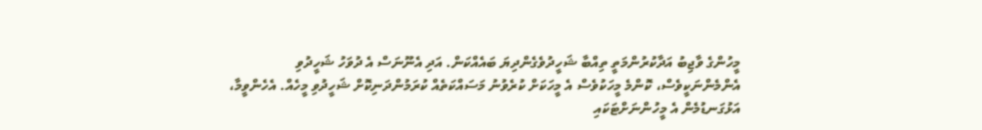މީހުންގެ ވާޖިބު އަދާކުރުންމަތީ ތިއްބާ ޝަހީދުވެގެންދިޔަ ބައެއްކަން. އަދި އެނޫނަސް އެ ދުވަހު ޝަހީދުވި އެންމެންނަކީވެސް، ކޮންމެ މީހަކުވެސް އެ މީހަކަށް ކުރެވުނު މަސައްކަތެއް ކުރަމުންދަނިކޮށް ޝަހީދުވި މީހެއް. އެހެންވީމާ، އަޅުގަނޑުމެން އެ މީހުންނަށްޓަކައި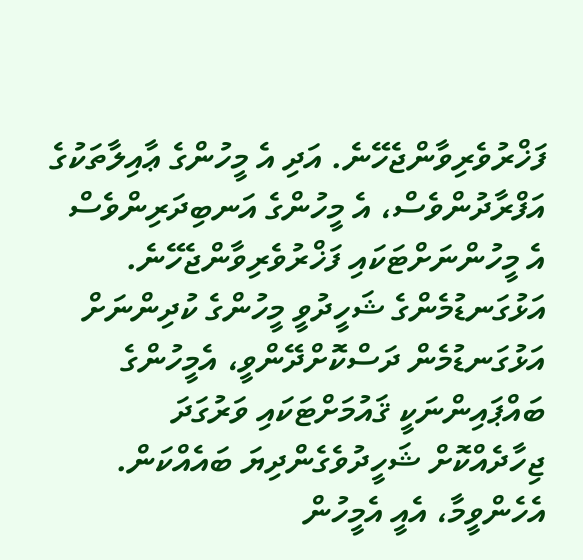ފަޚްރުވެރިވާންޖެހޭނެ. އަދި އެ މީހުންގެ ޢާއިލާތަކުގެ އަފްރާދުންވެސް، އެ މީހުންގެ އަނބިދަރިންވެސް އެ މީހުންނަށްޓަކައި ފަޚްރުވެރިވާންޖެހޭނެ. އަޅުގަނޑުމެންގެ ޝަހީދުވީ މީހުންގެ ކުދިންނަށް އަޅުގަނޑުމެން ދަސްކޮށްދޭންވީ، އެމީހުންގެ ބައްޕައިންނަކީ ޤައުމަށްޓަކައި ވަރުގަދަ ޖިހާދެއްކޮށް ޝަހީދުވެގެންދިޔަ ބައެއްކަން. އެހެންވީމާ، އެއީ އެމީހުން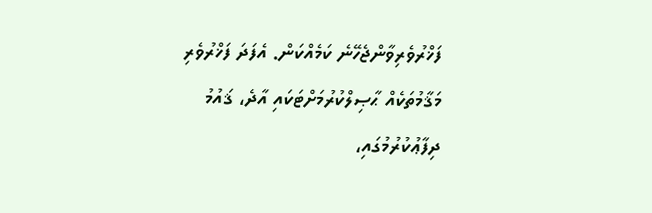ފަޚްރުވެރިވާންޖެހޭނެ ކަމެއްކަން. އެފަދަ ފަޚްރުވެރި މަޤާމުތަކެއް ޙާޞިލްކުރުމަށްޓަކައި އާދެ، ޤައުމު ދިފާޢުކުރުމުގައި،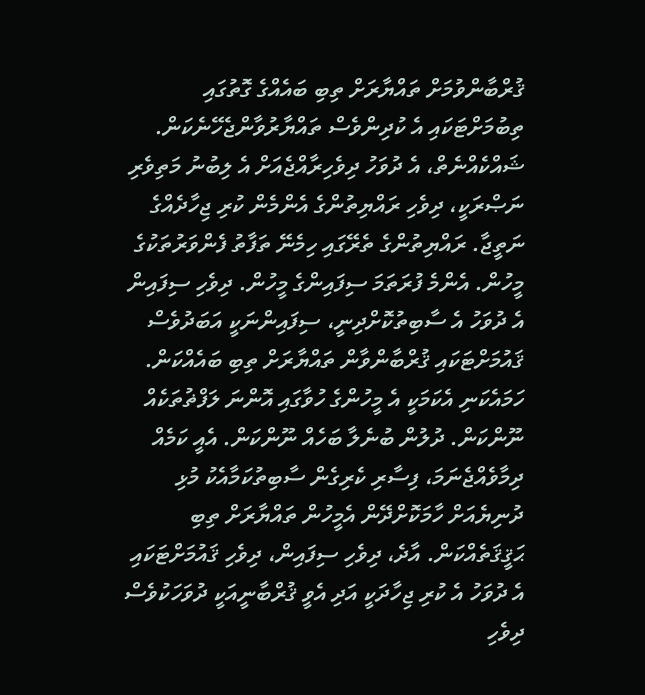ޤުރްބާންވުމަށް ތައްޔާރަށް ތިބި ބައެއްގެ ގޮތުގައި ތިބުމަށްޓަކައި އެ ކުދިންވެސް ތައްޔާރުވާންޖެހޭނެކަން.
ޝައްކެއްނެތް، އެ ދުވަހު ދިވެހިރާއްޖެއަށް އެ ލިބުނު މަތިވެރި ނަޞްރަކީ، ދިވެހި ރައްޔިތުންގެ އެންމެން ކުރި ޖިހާދެއްގެ ނަތީޖާ. ރައްޔިތުންގެ ތެރޭގައި ހިމެނޭ ތަފާތު ފެންވަރުތަކުގެ މީހުން. އެންމެ ފުރަތަމަ ސިފައިންގެ މީހުން. ދިވެހި ސިފައިން އެ ދުވަހު އެ ސާބިތުކޮށްދިނީ، ސިފައިންނަކީ އަބަދުވެސް ޤައުމަށްޓަކައި ޤުރްބާންވާން ތައްޔާރަށް ތިބި ބައެއްކަން. ހަމައެކަނި އެކަމަކީ އެ މީހުންގެ ހުވާގައި އޮންނަ ލަފްޡުތަކެއް ނޫންކަން. ދުލުން ބުނެލާ ބަހެއް ނޫންކަން. އެއީ ކަމެއް ދިމާވެއްޖެނަމަ، ފިސާރި ކެރިގެން ސާބިތުކަމާއެކު މުޅި ދުނިޔެއަށް ހާމަކޮށްދޭން އެމީހުން ތައްޔާރަށް ތިބި ޙަޤީޤަތެއްކަން. އާދެ، ދިވެހި ސިފައިން، ދިވެހި ޤައުމަށްޓަކައި އެ ދުވަހު އެ ކުރި ޖިހާދަކީ އަދި އެވީ ޤުރްބާނީއަކީ ދުވަހަކުވެސް ދިވެހި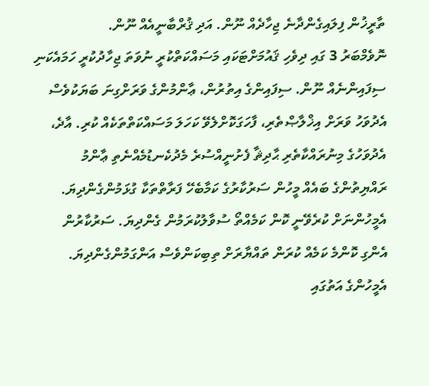ތާރީޚުން ފިލައިގެންދާނެ ޖިހާދެއް ނޫން. އަދި ޤުރްބާނީއެއް ނޫން.
ނޮވެމްބަރު 3 ގައި ދިވެހި ޤައުމަށްޓަކައި މަސައްކަތްކުރީ ނުވަތަ ޖިހާދުކުރީ ހަމައެކަނި ސިފައިންނެއް ނޫން. ސިފައިންގެ އިތުރުން، ޢާންމުންގެ ވަރަށްގިނަ ބަޔަކުވެސް އެދުވަހު ވަރަށް އިޚްލާޞްތެރި، ފާހަގަކޮށްލެވޭ ކަހަލަ މަސައްކަތްތަކެއް ކުރި. އާދެ، އެދުވަހުގެ މިނުރައްކާތެރި ޙާދިޘާ ފެށުނީއްސުރެ މެދުކެނޑުމެއްނެތި ޢާންމު ރައްޔިތުންގެ ބައެއް މީހުން ސަރުކާރުގެ ކަމާބެހޭ ފަރާތްތަކާ ގުޅަމުންގެންދިޔަ. އެމީހުންނަށް ކުރެވޭނީ ކޮން ކަމެއްތޯ ސުވާލުކުރަމުން ގެންދިޔަ. ސަރުކާރުން އެންގި ކޮންމެ ކަމެއް ކުރަން ތައްޔާރަށް ތިބިކަންވެސް އަންގަމުންގެންދިޔަ. އެމީހުންގެ އަތުގައި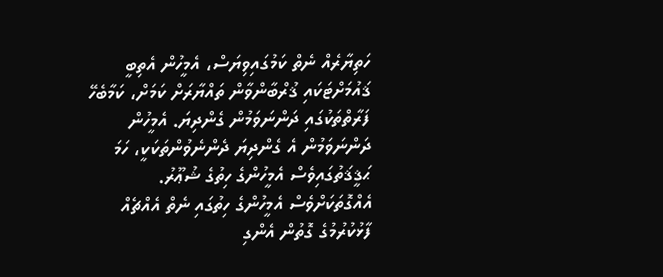ހަތިޔާރެއް ނެތް ކަމުގައިވިޔަސް، އެމީހުން އެތިބީ ޤައުމަށްޓަކައި ޤުރްބާންވާން ތައްޔާރަށް ކަމަށް، ކަމާބެހޭ ފަރާތްތަކުގައި ދަންނަވަމުން ގެންދިޔަ. އެމީހުން ދަންނަވަމުން އެ ގެންދިޔަ ދެންނެވުންތަކަކީ، ހަމަ ޙަޤީޤަތުގައިވެސް އެމީހުންގެ ހިތުގެ ޝުޢޫރު. އެއްގޮތަކަށްވެސް އެމީހުންގެ ހިތުގައި ނެތް އެއްޗެއް ފާޅުކުރުމުގެ ގޮތުން އެންގި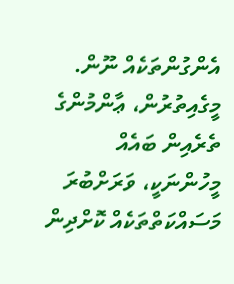އެންގުންތަކެއް ނޫން. މީގެއިތުރުން، ޢާންމުންގެ ތެރެއިން ބައެއް މީހުންނަކީ، ވަރަށްބުރަ މަސައްކަތްތަކެއް ކޮށްދިން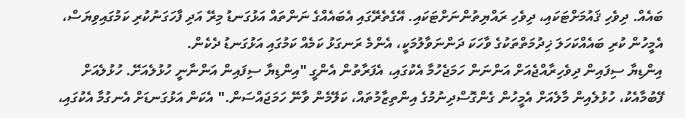ބައެއް. ދިވެހި ޤައުމަށްޓަކައި، ދިވެހި ރައްޔިތުންނަށްޓަކައި. އޭގެތެރޭގައި އެބައެއްގެ ނަންތައް އަޅުގަނޑު މިރޭ އަދި ފާހަގަނުކުރި ކަމުގައިވިޔަސް، އެމީހުން ކުރި ބައެއްކަހަލަ ޚިދުމަތްތަކުގެ ވާހަކަ ދަންނަވާލުމަކީ، އެންމެ ރަނގަޅު ކަމެއް ކަމުގައި އަޅުގަނޑު ދެކެން.
އިންޑިޔާ ސިފައިން ދިވެހިރާއްޖެއަށް އަންނަން ހަމަޖެހުމާ އެކުގައި، އެފަރާތުން އެންގީ "އިންޑިޔާ ސިފައިން އަންނާނީ ހުޅުލެއަށޭ. ހުޅުލެއަށް ފޭބުމާއެކު، ހުޅުލެއިން މާލެއަށް އެމީހުން ގެންގޮސްދިނުމުގެ އިންތިޒާމުތައް، ކަލޭމެން ވާނޭ ހަމަޖައްސަން." އެކަން އަޅުގަނޑަށް އެނގުމާ އެކުގައި،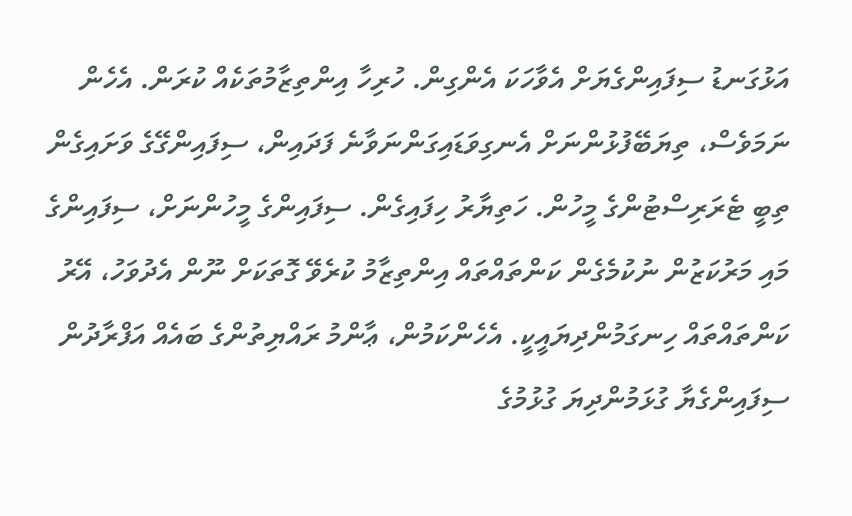އަޅުގަނޑު ސިފައިންގެޔަށް އެވާހަކަ އެންގިން. ހުރިހާ އިންތިޒާމުތަކެއް ކުރަން. އެހެން ނަމަވެސް، ތިޔަބޭފުޅުންނަށް އެނގިވަޑައިގަންނަވާނެ ފަދައިން، ސިފައިންގޭގެ ވަށައިގެން ތިބީ ޓެރަރިސްޓުންގެ މީހުން. ހަތިޔާރު ހިފައިގެން. ސިފައިންގެ މީހުންނަށް، ސިފައިންގެ މައި މަރުކަޒުން ނުކުމެގެން ކަންތައްތައް އިންތިޒާމު ކުރެވޭ ގޮތަކަށް ނޫން އެދުވަހު، އޭރު ކަންތައްތައް ހިނގަމުންދިޔައީކީ. އެހެންކަމުން، ޢާންމު ރައްޔިތުންގެ ބައެއް އަފްރާދުން ސިފައިންގެޔާ ގުޅަމުންދިޔަ ގުޅުމުގެ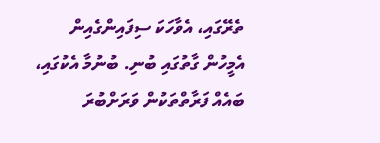ތެރޭގައި، އެވާހަކަ ސިފައިންގެއިން އެމީހުން ގާތުގައި ބުނި. ބުނުމާ އެކުގައި، ބައެއް ފަރާތްތަކުން ވަރަށްބުރަ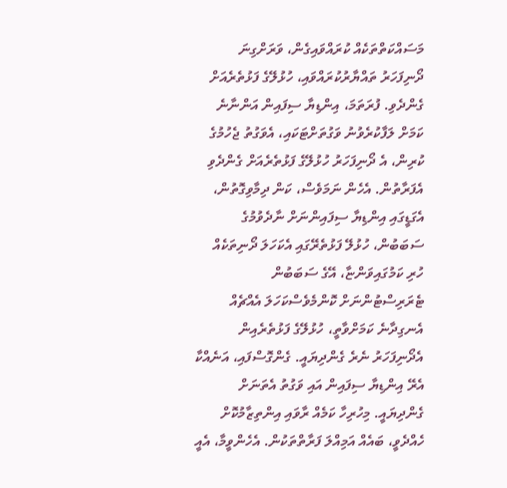މަސައްކަތްތަކެއް ކުރައްވައިގެން، ވަރަށްގިނަ ދޯނިފަހަރު ތައްޔާރުކުރައްވައި، ހުޅުލޭގެ ފަޅުތެރެއަށް ގެންދެވި. ފުރަތަމަ، އިންޑިޔާ ސިފައިން އަންނާނެ ކަމަށް ލަފާކުރެވުނު ވަގުތަށްޓަކައި، އެވަގުތު ޖެހުމުގެ ކުރިން، އެ ދޯނިފަހަރު ހުޅުލޭގެ ފަޅުތެރެއަށް ގެންދެވި އެފަރާތުން. އެހެން ނަމަވެސް، ކަން ދިމާވިގޮތުން، އެގަޑީގައި އިންޑިޔާ ސިފައިންނަށް ނާދެވުމުގެ ސަބަބުން، ހުޅުލޭ ފަޅުތެރޭގައި އެކަހަލަ ދޯނިތަކެއް ހުރި ކަމުގައިވަންޏާ، އޭގެ ސަބަބުން ޓެރަރިސްޓުންނަށް ކޮންމެވެސްކަހަލަ އެއްޗެއް އެނގިދާނެ ކަމަށްވާތީ، ހުޅުލޭގެ ފަޅުތެރެއިން އެދޯނިފަހަރު ނެރެ ގެންދިޔައީ. ގެންގޮސްފައި، އަނެއްކާ އެރޭ އިންޑިޔާ ސިފައިން އައި ވަގުތު އެތަނަށް ގެންދިޔައީ. މިހުރިހާ ކަމެއް ރާވައި އިންތިޒާމުކޮށް ހެއްދެވީ، ބައެއް އަމިއްލަ ފަރާތްތަކުން. އެހެންވީމާ، އެއީ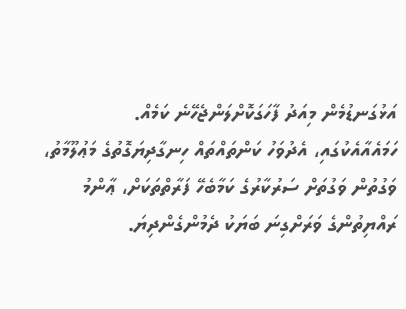އަޅުގަނޑުމެން މިއަދު ފާހަގަކޮށްލަންޖެހޭނެ ކަމެއް.
ހަމައެއާއެކުގައި، އެދުވަހު ކަންތައްތައް ހިނގާދިޔަގޮތުގެ މަޢުލޫމާތު، ވަގުތުން ވަގުތަށް ސަރުކާރުގެ ކަމާބެހޭ ފަރާތްތަކަށް، ޢާންމު ރައްޔިތުންގެ ވަރަށްގިނަ ބަޔަކު ދެމުންގެންދިޔަ.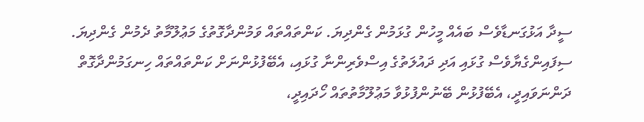ސީދާ އަޅުގަނޑާވެސް ބައެއް މީހުން ގުޅަމުން ގެންދިޔަ. ކަންތައްތައް ވަމުންދާގޮތުގެ މަޢުލޫމާތު ދެމުން ގެންދިޔަ. ސިފައިންގެޔާވެސް ގުޅައި އަދި ދައުލަތުގެ އިސްވެރިންނާ ގުޅައި، އެބޭފުޅުންނަށް ކަންތައްތައް ހިނގަމުންދާގޮތް ދަންނަވައިދީ، އެބޭފުޅުން ބޭނުންފުޅުވާ މަޢުލޫމާތުތައް ހޯދައިދީ،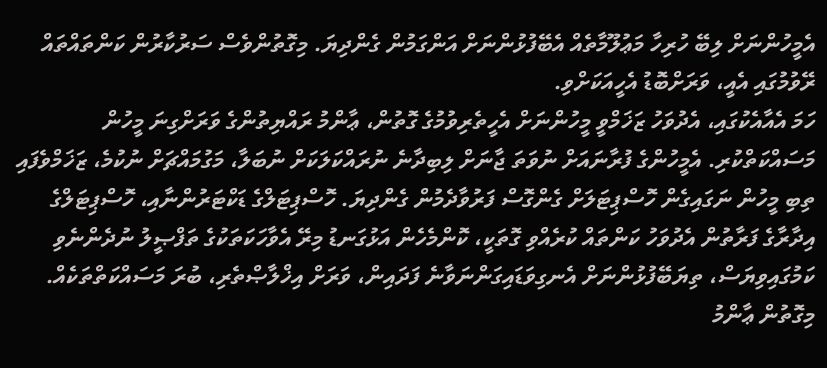އެމީހުންނަށް ލިބޭ ހުރިހާ މަޢުލޫމާތެއް އެބޭފުޅުންނަށް އަންގަމުން ގެންދިޔަ. މިގޮތުންވެސް ސަރުކާރުން ކަންތައްތައް ރޭވުމުގައި އެއީ، ވަރަށްބޮޑު އެހީއަކަށްވި.
ހަމަ އެއާއެކުގައި، އެދުވަހު ޒަޚަމްވީ މީހުންނަށް އެހީތެރިވުމުގެ ގޮތުން، ޢާންމު ރައްޔިތުންގެ ވަރަށްގިނަ މީހުން މަސައްކަތްކުރި. އެމީހުންގެ ފުރާނައަށް ނުވަތަ ޖާނަށް ލިބިދާނެ ނުރައްކަލަކަށް ނުބަލާ، މަގުމައްޗަށް ނުކުމެ، ޒަޚަމްވެފައި ތިބި މީހުން ނަގައިގެން ހޮސްޕިޓަލަށް ގެންގޮސް ފަރުވާދެމުން ގެންދިޔަ. ހޮސްޕިޓަލްގެ ޑަކްޓަރުންނާއި، ހޮސްޕިޓަލްގެ އިދާރާގެ ފަރާތުން އެދުވަހު ކަންތައް ކުރެއްވި ގޮތަކީ، ކޮންމެހެން އަޅުގަނޑު މިރޭ އެވާހަކަތަކުގެ ތަފްޞީލު ނުދެންނެވި ކަމުގައިވިޔަސް، ތިޔަބޭފުޅުންނަށް އެނގިވަޑައިގަންނަވާނެ ފަދައިން، ވަރަށް އިޚްލާޞްތެރި، ބުރަ މަސައްކަތްތަކެއް.
މިގޮތުން ޢާންމު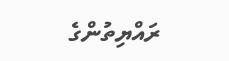ރައްޔިތުންގެ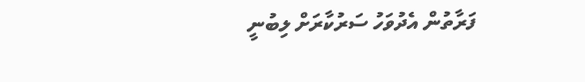ފަރާތުން އެދުވަހު ސަރުކާރަށް ލިބުނީ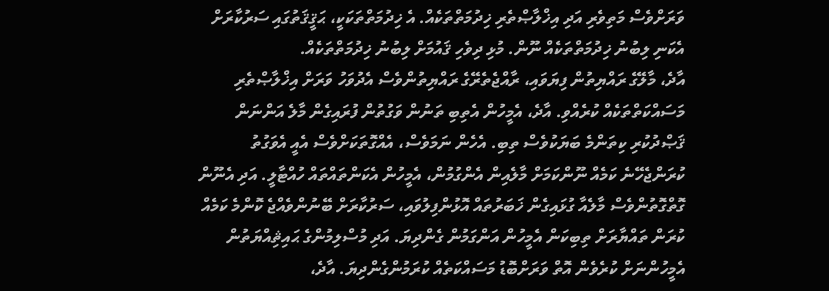ވަރަށްވެސް މަތިވެރި އަދި އިޚްލާޞްތެރި ޚިދުމަތްތަކެއް. އެ ޚިދުމަތްތަކަކީ، ޙަޤީޤަތުގައި ސަރުކާރަށް އެކަނި ލިބުނު ޚިދުމަތްތަކެއް ނޫން. މުޅި ދިވެހި ޤައުމަށް ލިބުނު ޚިދުމަތްތަކެއް.
އާދެ، މާލޭގެ ރައްޔިތުން ފިޔަވައި، ރާއްޖެތެރޭގެ ރައްޔިތުންވެސް އެދުވަހު ވަރަށް އިޚްލާޞްތެރި މަސައްކަތްތަކެއް ކުރެއްވި. އާދެ، އެމީހުން އެތިބި ތަނުން ވަގުތުން ފުރައިގެން މާލެ އަންނަން ޤަޞްދުކުރި ކިތަންމެ ބަޔަކުވެސް ތިބި. އެހެން ނަމަވެސް، އެއްގޮތަކަށްވެސް އެއީ އެވަގުތު ކުރަންޖެހޭނެ ކަމެއް ނޫންކަމަށް މާލެއިން އެންގުމުން، އެމީހުން އެކަންތައްތައް ހުއްޓާލީ. އަދި އެނޫން ގޮތްގޮތުންވެސް މާލެއާ ގުޅައިގެން ޚަބަރުތައް އޮޅުންފިލުވައި، ސަރުކާރަށް ބޭނުންވެއްޖެ ކޮންމެ ކަމެއް ކުރަން ތައްޔާރަށް ތިބިކަން އެމީހުން އަންގަމުން ގެންދިޔަ. އަދި މުސްލިމުންގެ ޙައިޘިއްޔަތުން އެމީހުންނަށް ކުރެވެން އޮތް ވަރަށްބޮޑު މަސައްކަތެއް ކުރަމުންގެންދިޔަ. އާދެ،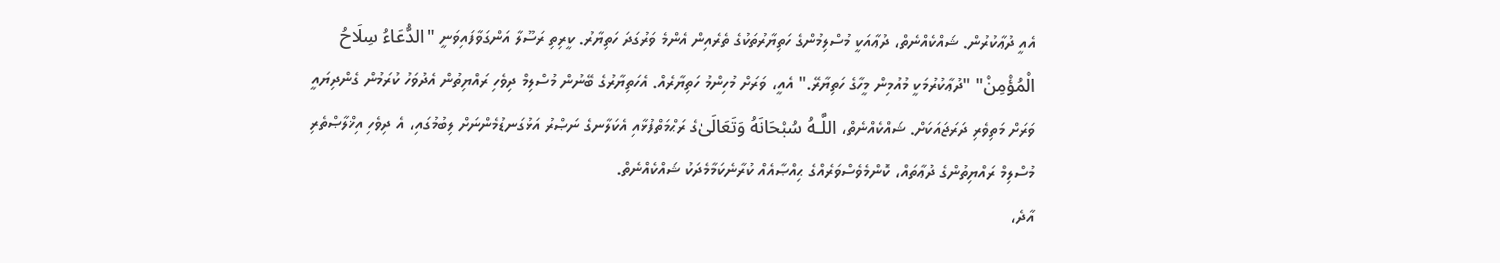އެއީ ދުޢާކުރުން. ޝައްކެއްނެތް، ދުޢާއަކީ މުސްލިމުންގެ ހަތިޔާރުތަކުގެ ތެރެއިން އެންމެ ވަރުގަދަ ހަތިޔާރު. ކީރިތި ރަސޫލާ އަންގަވާފައިވަނީ "الدُّعَاءُ سِلَاحُ الْمُؤْمِنْ" "ދުޢާކުރުމަކީ މުއުމިން މީހާގެ ހަތިޔާރޭ." އެއީ، ވަރަށް މުހިންމު ހަތިޔާރެއް. އެހަތިޔާރުގެ ބޭނުން މުސްލިމް ދިވެހި ރައްޔިތުން އެދުވަހު ކުރަމުން ގެންދިޔައީ ވަރަށް މަތިވެރި ދަރަޖައަކަށް. ޝައްކެއްނެތް، اللَّـهُ سُبْحَانَهُ وَتَعَالَىٰގެ ރަޙްމަތްފުޅާއި އެކަލާނގެ ނަޞްރު އަޅުގަނޑުމެންނަށް ލިބުމުގައި، އެ ދިވެހި އިޚްލާޞްތެރި މުސްލިމް ރައްޔިތުންގެ ދުޢާތައް، ކޮންމެވެސްވަރެއްގެ ޙިއްޞާއެއް ކުރާނެކަމާމެދަކު ޝައްކެއްނެތް.
އާދެ،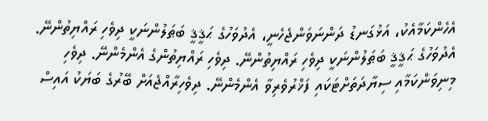އެހެންކަމާއެކު، އަޅުގަނޑު ދަންނަވަންޖެހެނީ، އެދުވަހުގެ ޙަޤީޤީ ބަޠަލުންނަކީ ދިވެހި ރައްޔިތުންނޭ. އެދުވަހުގެ ޙަޤީޤީ ބަޠަލުންނަކީ ދިވެހި ރައްޔިތުންނޭ. ދިވެހި ރައްޔިތުންގެ އެންމެންނޭ. ދިވެހި މިނިވަންކަމާއި ސިޔާދަތަށްޓަކައި ފަޚްރުވެރިވާ އެންމެންނޭ. ދިވެހިރާއްޖެއަށް ބޭރުގެ ބަޔަކު އައިސް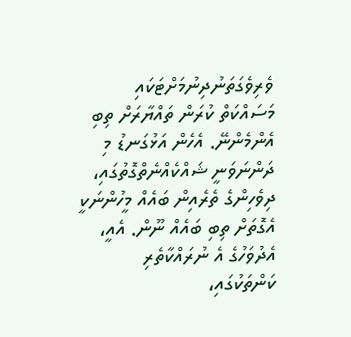ވެރިވެގަތަނުދިނުމަށްޓަކައި މަސައްކަތް ކުރަން ތައްޔާރަށް ތިބި އެންމެންނޭ. އެހެން އަޅުގަނޑު މި ދަންނަވަނީ ޝައްކެއްނެތްގޮތުގައި، ދިވެހިންގެ ތެރެއިން ބައެއް މީހުންނަކީ އެގޮތަށް ތިބި ބައެއް ނޫން. އެއީ، އެދުވަހުގެ އެ ނުރައްކާތެރި ކަންތަކުގައި،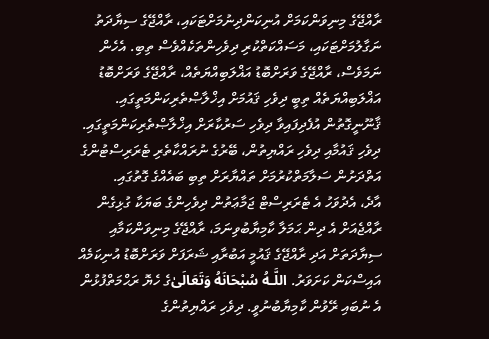ރާއްޖޭގެ މިނިވަންކަމަށް އުނިކަންދިނުމަށްޓަކައި، ރާއްޖޭގެ ސިޔާދަތު ނަގާލުމަށްޓަކައި، މަސައްކަތްކުރި ދިވެހިންތަކެއްވެސް ތިބި. އެހެން ނަމަވެސް، ރާއްޖޭގެ ވަރަށްބޮޑު އަޣްލަބިއްޔަތެއް، ރާއްޖޭގެ ވަރަށްބޮޑު އަޣްލަބިއްޔަތެއް ތިބީ ދިވެހި ޤައުމަށް އިޚްލާޞްތެރިކަންމަތީގައި. ޤާނޫނީގޮތުން އުފެދިފައިވާ ދިވެހި ސަރުކާރަށް އިޚްލާޞްތެރިކަންމަތީގައި. ދިވެހި ޤައުމާއި ދިވެހި ރައްޔިތުން، ބޭރުގެ ނުރައްކާތެރި ޓެރަރިސްޓުންގެ އަތްދަށުން ސަލާމަތްކުރުމަށް ތައްޔާރަށް ތިބި ބައެއްގެ ގޮތުގައި.
އާދެ، އެދުވަހު އެ ޓެރަރިސްޓް ޖަމާޢަތުން ދިވެހިންގެ ބަޔަކާ ގުޅިގެން ރާއްޖެއަށް އެ ދިން ޙަމަލާ ކާމިޔާބުވިނަމަ، ރާއްޖޭގެ މިނިވަންކަމާއި ސިޔާދަތަށް އަދި ރާއްޖޭގެ ޤައުމީ އަބުރާއި ޝަރަފަށް ވަރަށްބޮޑު އުނިކަމެއް އައިސްކަން ކަށަވަރު. اللَّـهُ سُبْحَانَهُ وَتَعَالَىٰގެ ހެޔޮ ރަޙްމަތްފުޅުން އެ ނުބައި ރޭވުން ކާމިޔާބުނުވީ. ދިވެހި ރައްޔިތުންގެ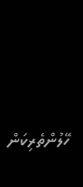ހޭލުންތެރިކަން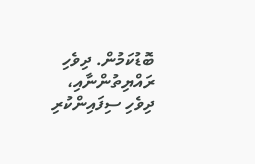ބޮޑުކަމުން. ދިވެހި ރައްޔިތުންނާއި، ދިވެހި ސިފައިންކުރި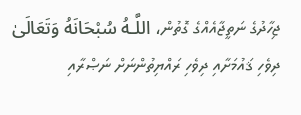ޖިހާދުގެ ނަތީޖާއެއްގެ ގޮތުން، اللَّـهُ سُبْحَانَهُ وَتَعَالَىٰ ދިވެހި ޤައުމަށާއި ދިވެހި ރައްޔިތުންނަށް ނަޞްރާއި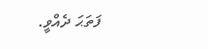ފަތަޙަ ދެއްވީ.